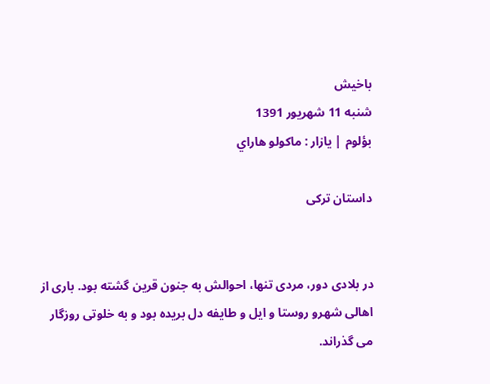باخیش
شنبه 11 شهریور 1391
بؤلوم | یازار : ماكولو هاراي

داستان تركی


در بلادی دور، مردی تنها، احوالش به جنون قرین گشته بود. باری از اهالی شهرو روستا و ایل و طایفه دل بریده بود و به خلوتی روزگار می گذراند.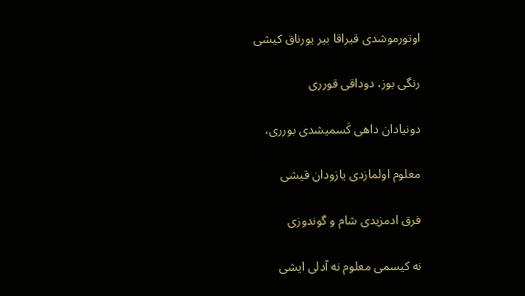اوتورموشدی قیراقا بیر یورناق كیشی

رنگی بوز، دوداقی قورری

دونیادان داهی كَسمیشدی بورری،

معلوم اولمازدی یازودان قیشی

فرق ادمزیدی شام و گوندوزی

نه كیسمی معلوم نه آدلی ایشی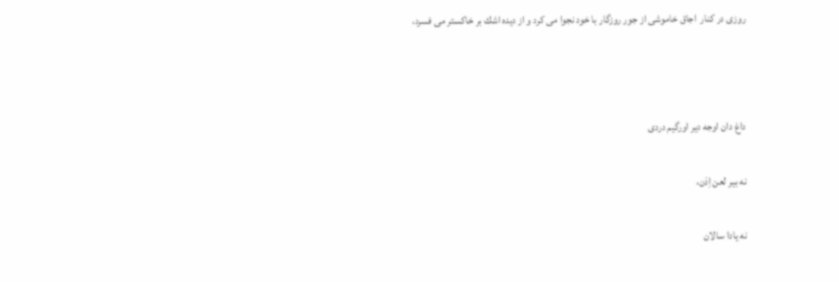روزی در كنار  اجاق خاموشی از جور روزگار با خود نجوا می كرد و از دیده اشك بر خاكستر می فسرد،



داغ دان اوجه دیر اورگیم دردی

نه بیر لعن اِدَن،

نه یادا سالان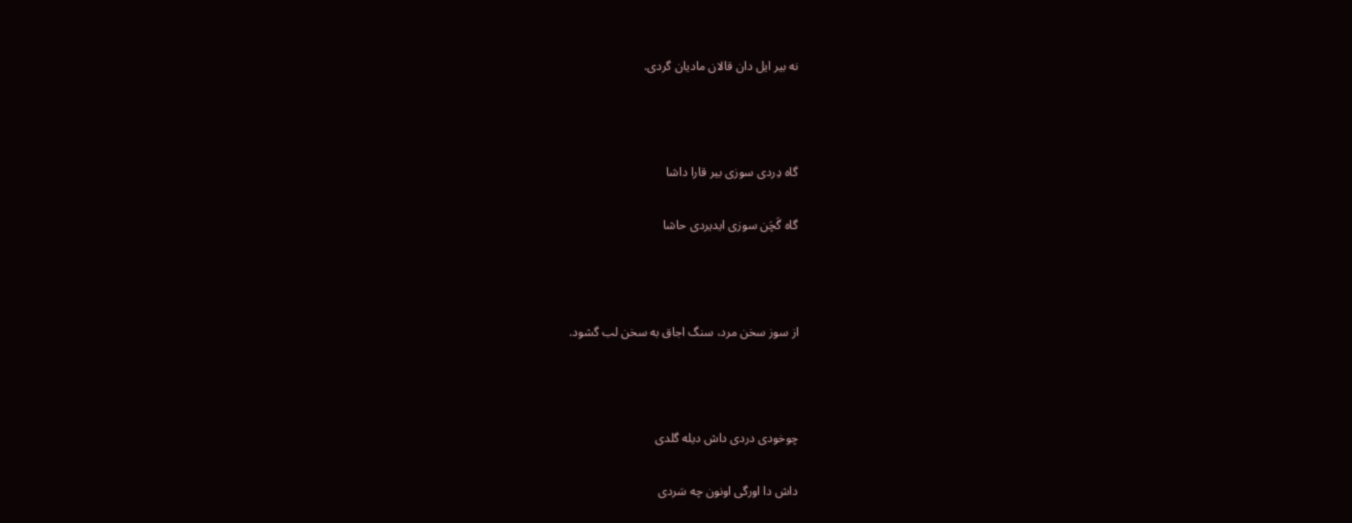نه بیر ایل دان قالان مادیان گردی.



گاه دِردی سوزی بیر قارا داشا

گاه گَچَن سوزی ایدیردی حاشا



از سوز سخن مرد، سنگ اجاق به سخن لب گشود.



چوخودی دردی داش دیله گلدی

داش دا اورگی اونون چه سَردی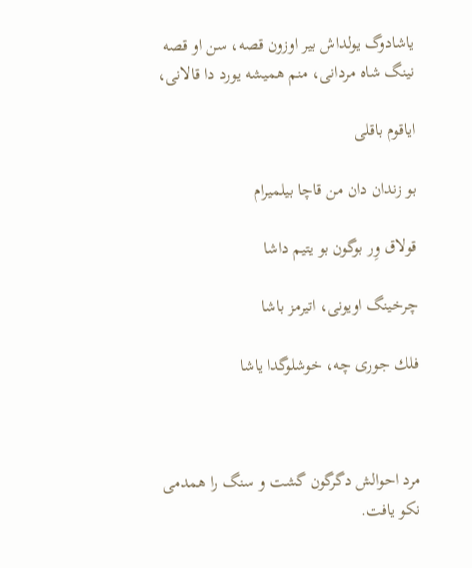یاشادوگ یولداش بیر اوزون قصه، سن او قصه نینگ شاه مردانی، منم همیشه یورد دا قالانی،

ایاقوم باقلی

بو زندان دان من قاچا بیلمیرام

قولاق وِر بوگون بو یتیم داشا

چرخینگ اویونی، اتیرمز باشا

فلك جوری چه، خوشلوگدا یاشا



مرد احوالش دگرگون گشت و سنگ را همدمی نكو یافت.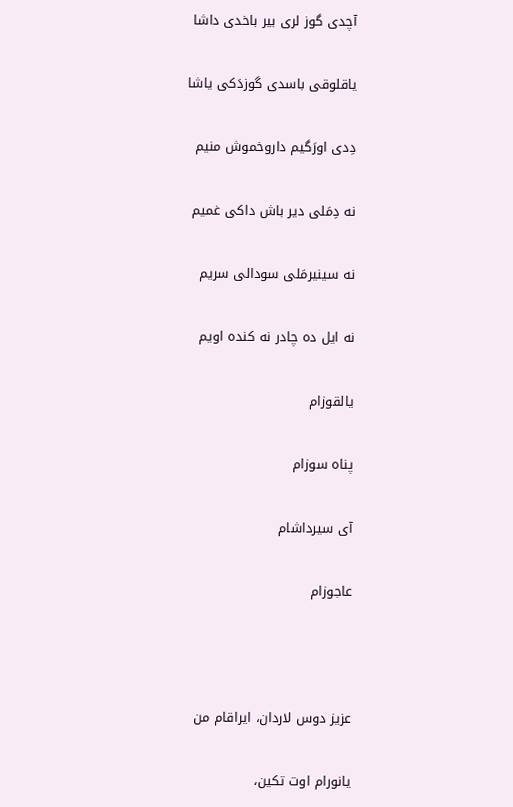آچدی گوز لری بیر باخدی داشا

یاقلوقی باسدی گوزدَكی یاشا

دِدی اورَگیم داروخموش منیم

نه دِمَلی دیر باش داكی غمیم

نه سینیرمَلی سودالی سریم

نه ایل ده چادر نه كنده اویم

یالقوزام

پناه سوزام

آی سیرداشام

عاجوزام



عزیز دوس لاردان، ایراقام من

یانورام اوت تكین،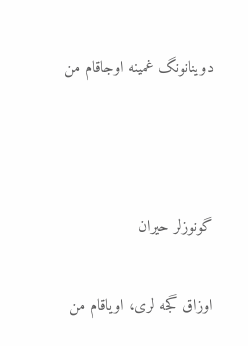دوینانونگ غمینه اوجاقام من



گونوزلر حیران

اوزاق گجه لری، اویاقام من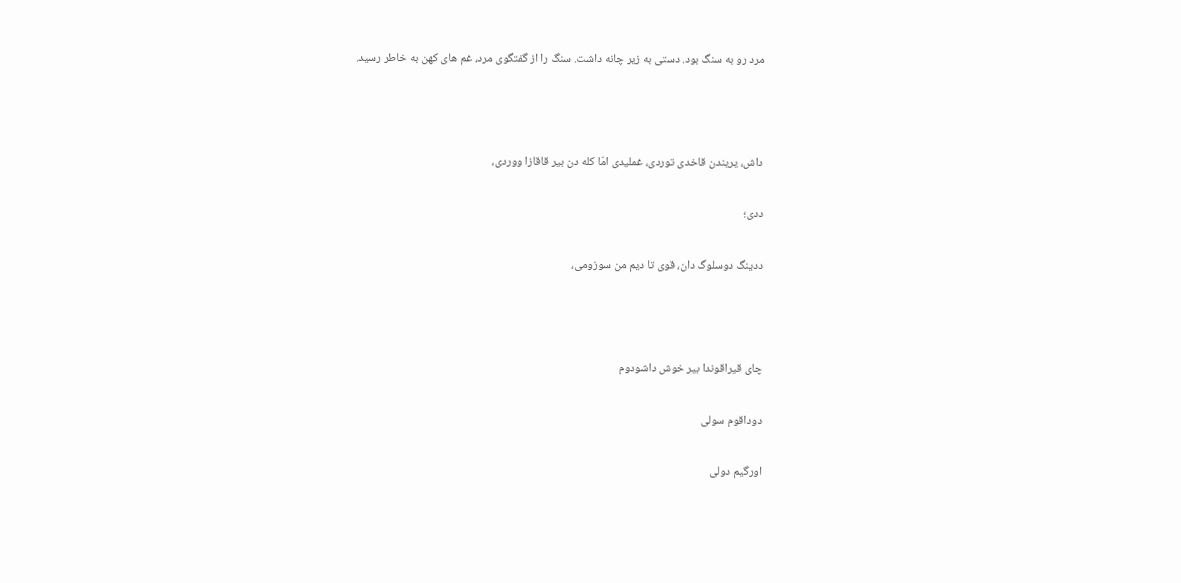مرد رو به سنگ بود. دستی به زیر چانه داشت. سنگ را از گفتگوی مرد، غم های كهن به خاطر رسید.



داش، یریندن قاخدی توردی، غملیدی امّا كله دن بیر قاقازا ووردی،

ددی؛

ددینگ دوسلوگ دان، قوی تا دیم من سوزومی،



چای قیراقوندا بیر خوش داشودوم

دوداقوم سولی

اورگیم دولی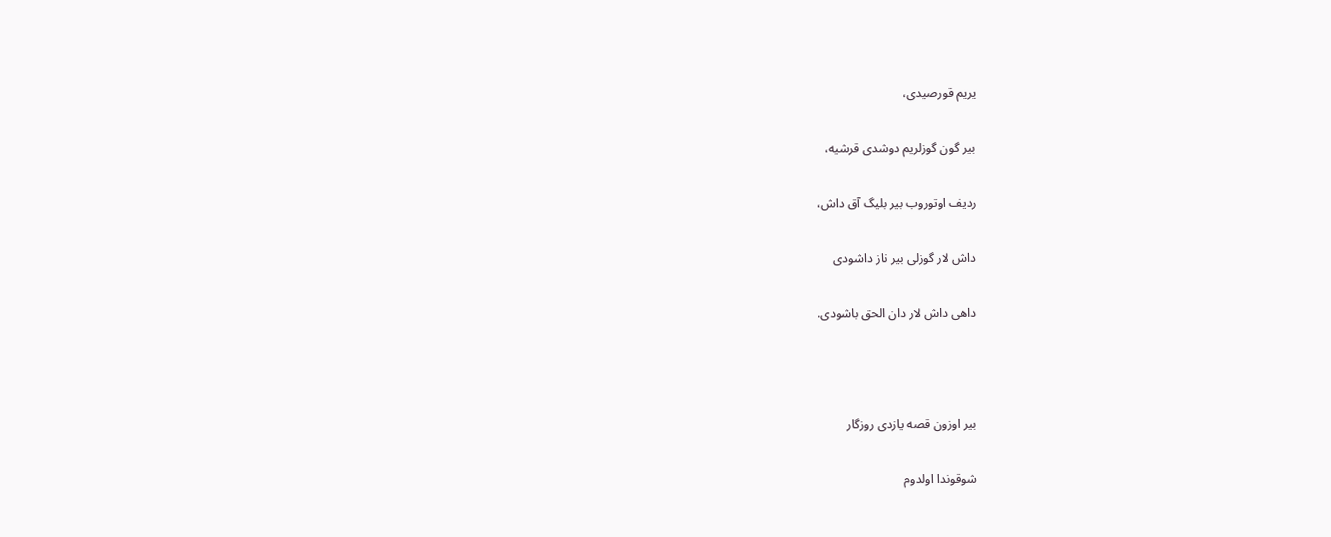یریم قورصیدی،

بیر گون گوزلریم دوشدی قرشیه،

ردیف اوتوروب بیر بلیگ آق داش،

داش لار گوزلی بیر ناز داشودی

داهی داش لار دان الحق باشودی.



بیر اوزون قصه یازدی روزگار

شوقوندا اولدوم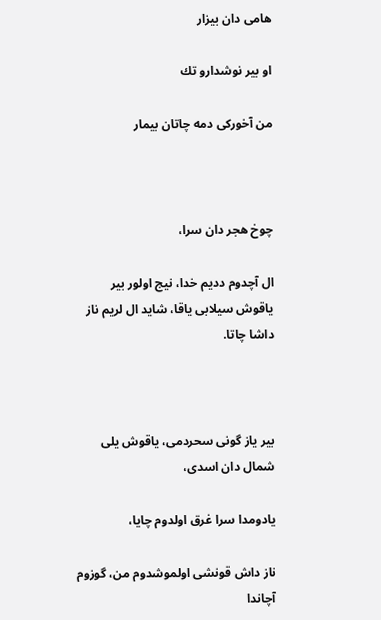هامی دان بیزار

او بیر نوشدارو تك

من آخوركی دمه چاتان بیمار



چوخ هجر دان سرا،

ال آچدوم ددیم خدا، نیج اولور بیر یاقوش سیلابی یاقا، شاید ال لریم ناز داشا چاتا.



بیر یاز گونی سحردمی، یاقوش یلی شمال دان اسدی،

یادومدا سرا غرق اولدوم چایا،

ناز داش قونشی اولموشدوم من، گوزوم آچاندا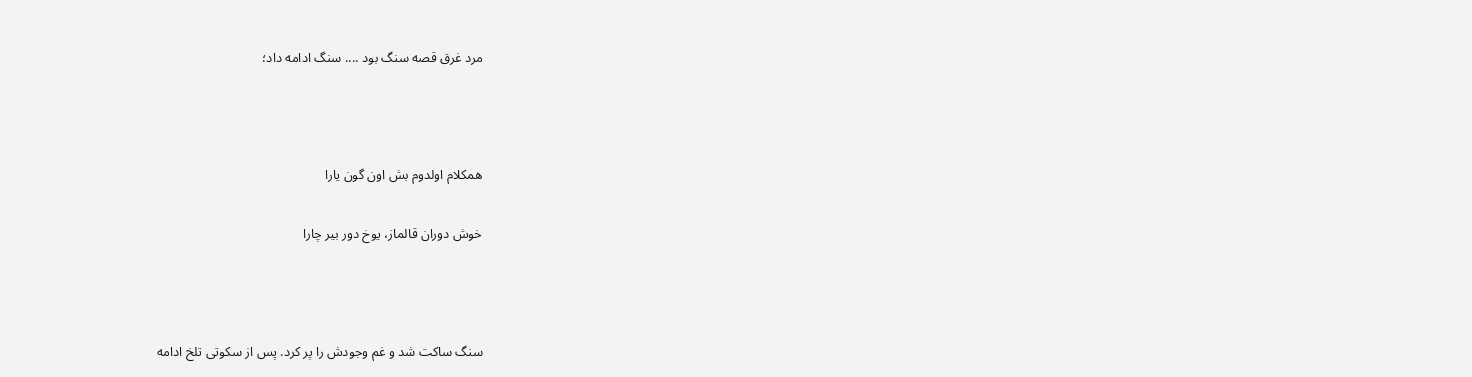مرد غرق قصه سنگ بود .... سنگ ادامه داد؛



همكلام اولدوم بش اون گون یارا

خوش دوران قالماز، یوخ دور بیر چارا



سنگ ساكت شد و غم وجودش را پر كرد. پس از سكوتی تلخ ادامه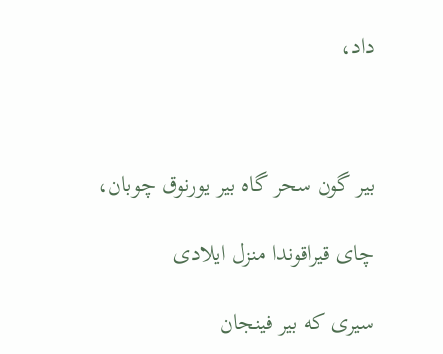داد،



بیر گون سحر گاه بیر یورنوق چوبان،

چای قیراقوندا منزل ایلادی

سیری كه بیر فینجان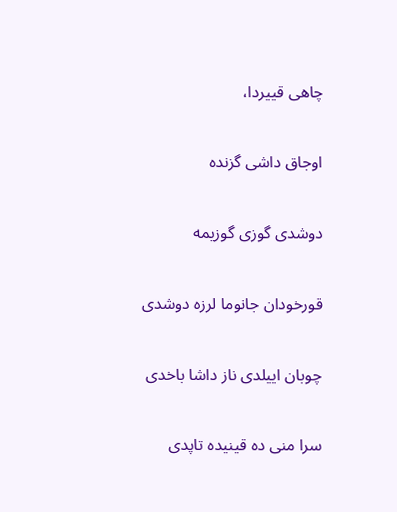چاهی قییردا،

اوجاق داشی گزنده

دوشدی گوزی گوزیمه

قورخودان جانوما لرزه دوشدی

چوبان اییلدی ناز داشا باخدی

سرا منی ده قینیده تاپدی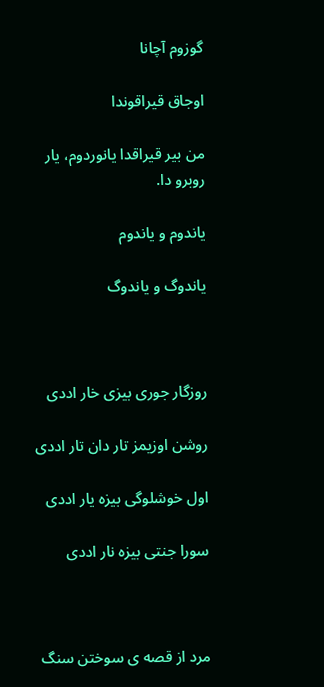گوزوم آچانا

اوجاق قیراقوندا

من بیر قیراقدا یانوردوم، یار روبرو دا.

یاندوم و یاندوم

یاندوگ و یاندوگ



روزگار جوری بیزی خار اددی

روشن اوزیمز تار دان تار اددی

اول خوشلوگی بیزه یار اددی

سورا جنتی بیزه نار اددی



مرد از قصه ی سوختن سنگ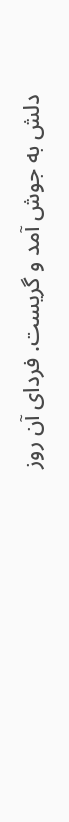دلش به جوش آمد و گریست. فردای آن روز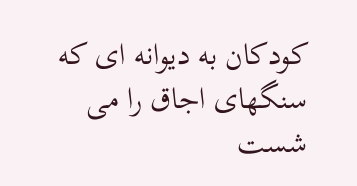كودكان به دیوانه ای كه سنگهای اجاق را می شست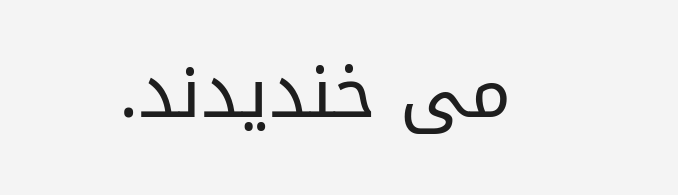می خندیدند.